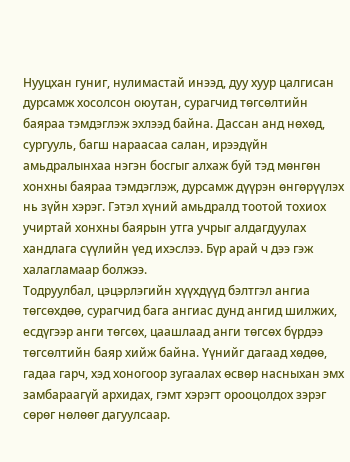Нууцхан гуниг, нулимастай инээд, дуу хуур цалгисан дурсамж хосолсон оюутан, сурагчид төгсөлтийн баяраа тэмдэглэж эхлээд байна. Дассан анд нөхөд, сургууль, багш нараасаа салан, ирээдүйн амьдралынхаа нэгэн босгыг алхаж буй тэд мөнгөн хонхны баяраа тэмдэглэж, дурсамж дүүрэн өнгөрүүлэх нь зүйн хэрэг. Гэтэл хүний амьдралд тоотой тохиох учиртай хонхны баярын утга учрыг алдагдуулах хандлага сүүлийн үед ихэслээ. Бүр арай ч дээ гэж халагламаар болжээ.
Тодруулбал, цэцэрлэгийн хүүхдүүд бэлтгэл ангиа төгсөхдөө, сурагчид бага ангиас дунд ангид шилжих, есдүгээр анги төгсөх, цаашлаад анги төгсөх бүрдээ төгсөлтийн баяр хийж байна. Үүнийг дагаад хөдөө, гадаа гарч, хэд хоногоор зугаалах өсвөр насныхан эмх замбараагүй архидах, гэмт хэрэгт орооцолдох зэрэг сөрөг нөлөөг дагуулсаар.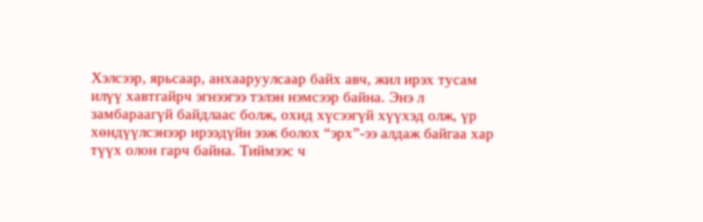Хэлсээр, ярьсаар, анхааруулсаар байх авч, жил ирэх тусам илүү хавтгайрч эгнээгээ тэлэн нэмсээр байна. Энэ л замбараагүй байдлаас болж, охид хүсээгүй хүүхэд олж, үр хөндүүлсэнээр ирээдүйн ээж болох “эрх”-ээ алдаж байгаа хар түүх олон гарч байна. Тиймээс ч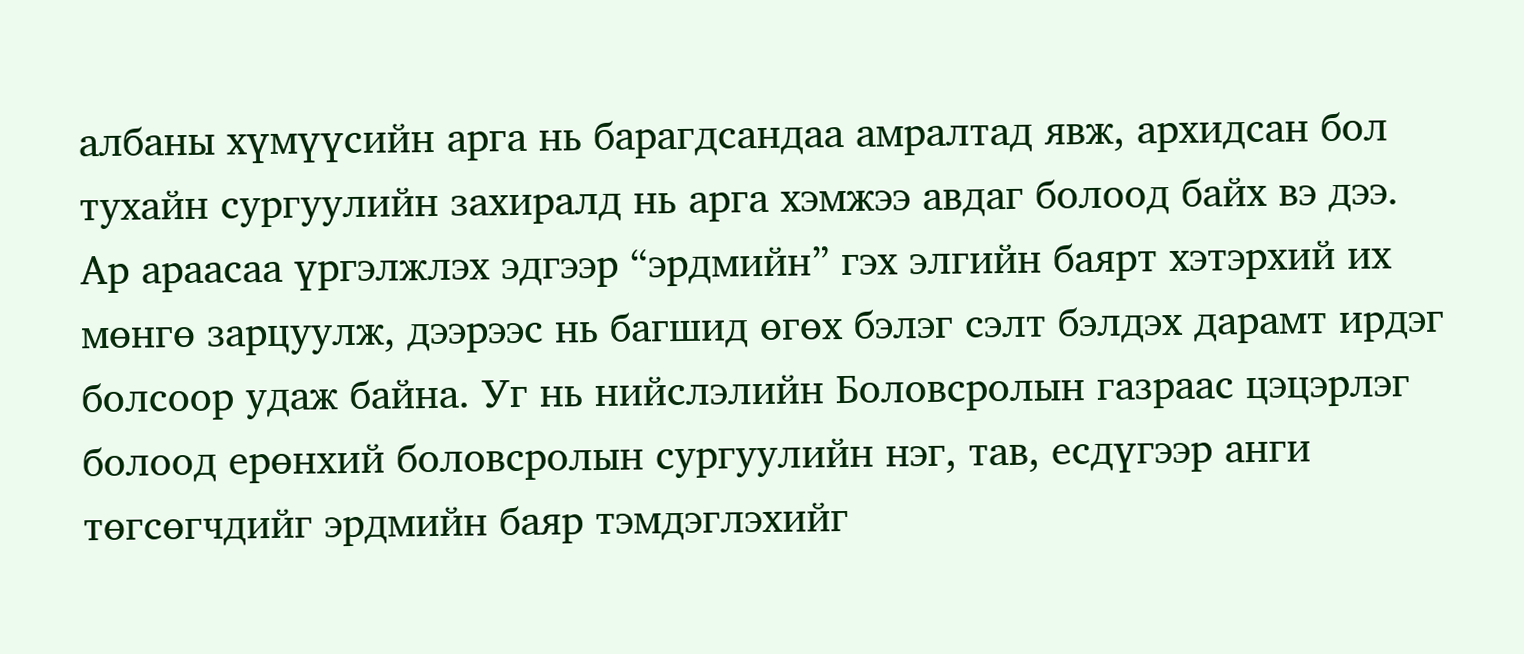албаны хүмүүсийн арга нь барагдсандаа амралтад явж, архидсан бол тухайн сургуулийн захиралд нь арга хэмжээ авдаг болоод байх вэ дээ.
Ар араасаа үргэлжлэх эдгээр “эрдмийн” гэх элгийн баярт хэтэрхий их мөнгө зарцуулж, дээрээс нь багшид өгөх бэлэг сэлт бэлдэх дарамт ирдэг болсоор удаж байна. Уг нь нийслэлийн Боловсролын газраас цэцэрлэг болоод ерөнхий боловсролын сургуулийн нэг, тав, есдүгээр анги төгсөгчдийг эрдмийн баяр тэмдэглэхийг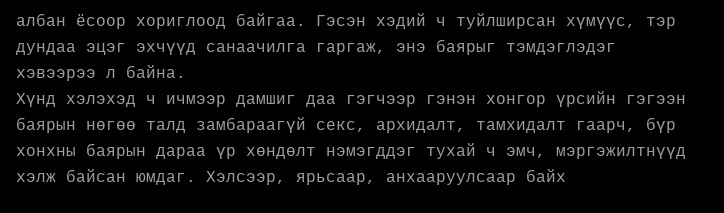албан ёсоор хориглоод байгаа. Гэсэн хэдий ч туйлширсан хүмүүс, тэр дундаа эцэг эхчүүд санаачилга гаргаж, энэ баярыг тэмдэглэдэг хэвээрээ л байна.
Хүнд хэлэхэд ч ичмээр дамшиг даа гэгчээр гэнэн хонгор үрсийн гэгээн баярын нөгөө талд замбараагүй секс, архидалт, тамхидалт гаарч, бүр хонхны баярын дараа үр хөндөлт нэмэгддэг тухай ч эмч, мэргэжилтнүүд хэлж байсан юмдаг. Хэлсээр, ярьсаар, анхааруулсаар байх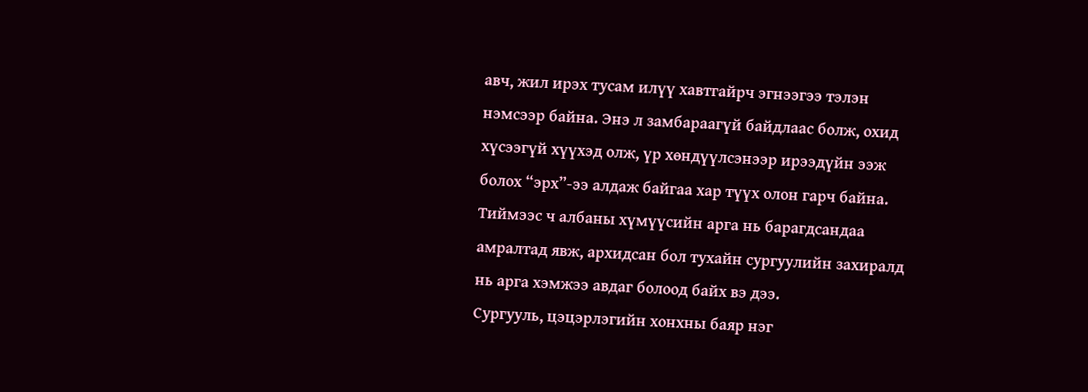авч, жил ирэх тусам илүү хавтгайрч эгнээгээ тэлэн нэмсээр байна. Энэ л замбараагүй байдлаас болж, охид хүсээгүй хүүхэд олж, үр хөндүүлсэнээр ирээдүйн ээж болох “эрх”-ээ алдаж байгаа хар түүх олон гарч байна. Тиймээс ч албаны хүмүүсийн арга нь барагдсандаа амралтад явж, архидсан бол тухайн сургуулийн захиралд нь арга хэмжээ авдаг болоод байх вэ дээ.
Сургууль, цэцэрлэгийн хонхны баяр нэг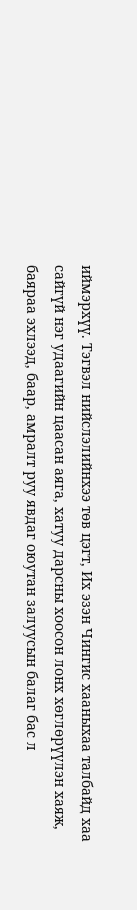иймэрхүү. Тэгвэл нийслэлийнхээ төв цэгт, Их эзэн Чингис хааныхаа талбайд хаа сайгүй нэг удаагийн цаасан аяга, хатуу дарсны хоосон лонх хөглөрүүлэн хаяж, баяраа эхлээд, баар, амралт руу явдаг оюутан залуусын балаг бас л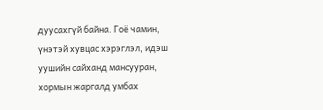дуусахгүй байна. Гоё чамин, үнэтэй хувцас хэрэглэл, идэш уушийн сайханд мансууран, хормын жаргалд умбах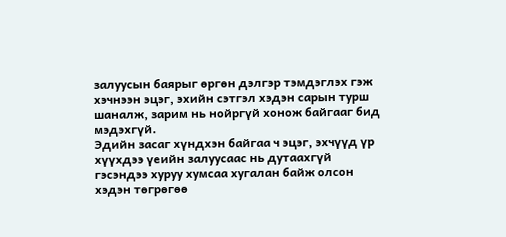залуусын баярыг өргөн дэлгэр тэмдэглэх гэж хэчнээн эцэг, эхийн сэтгэл хэдэн сарын турш шаналж, зарим нь нойргүй хонож байгааг бид мэдэхгүй.
Эдийн засаг хүндхэн байгаа ч эцэг, эхчүүд үр хүүхдээ үеийн залуусаас нь дутаахгүй гэсэндээ хуруу хумсаа хугалан байж олсон хэдэн төгрөгөө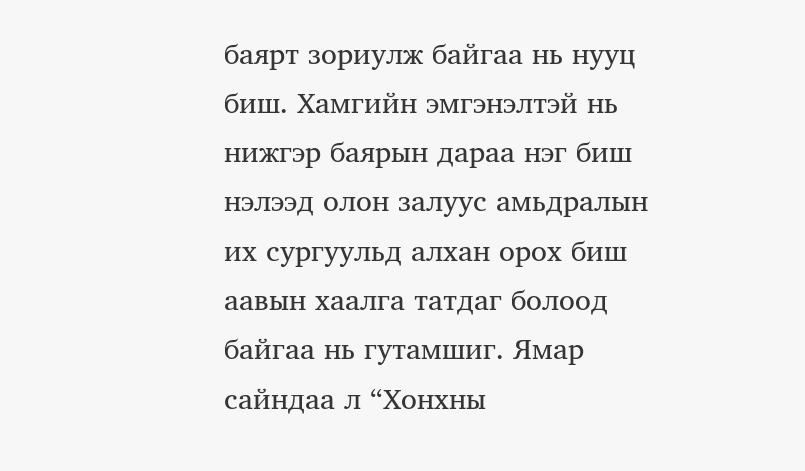баярт зориулж байгаа нь нууц биш. Хамгийн эмгэнэлтэй нь нижгэр баярын дараа нэг биш нэлээд олон залуус амьдралын их сургуульд алхан орох биш аавын хаалга татдаг болоод байгаа нь гутамшиг. Ямар сайндаа л “Хонхны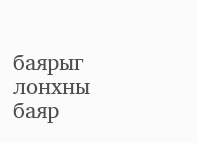баярыг лонхны баяр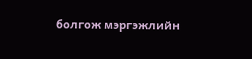болгож мэргэжлийн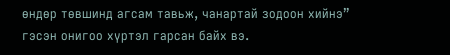өндөр төвшинд агсам тавьж, чанартай зодоон хийнэ” гэсэн онигоо хүртэл гарсан байх вэ.